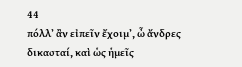44
πόλλʼ ἂν εἰπεῖν ἔχοιμʼ, ὦ ἄνδρες δικασταί, καὶ ὡς ἡμεῖς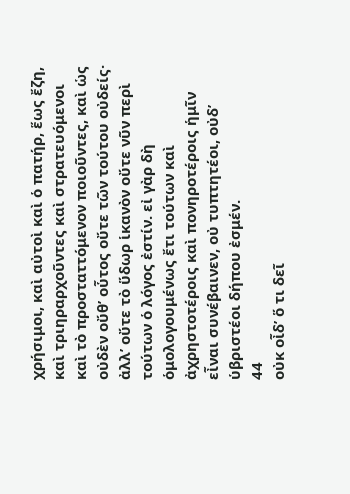χρήσιμοι, καὶ αὐτοὶ καὶ ὁ πατήρ, ἕως ἔζη, καὶ τριηραρχοῦντες καὶ στρατευόμενοι καὶ τὸ προσταττόμενον ποιοῦντες, καὶ ὡς οὐδὲν οὔθʼ οὗτος οὔτε τῶν τούτου οὐδείς· ἀλλʼ οὔτε τὸ ὕδωρ ἱκανὸν οὔτε νῦν περὶ τούτων ὁ λόγος ἐστίν. εἰ γὰρ δὴ ὁμολογουμένως ἔτι τούτων καὶ ἀχρηστοτέροις καὶ πονηροτέροις ἡμῖν εἶναι συνέβαινεν, οὐ τυπτητέοι, οὐδʼ ὑβριστέοι δήπου ἐσμέν.
44
οὐκ οἶδʼ ὅ τι δεῖ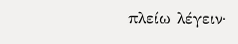πλείω λέγειν·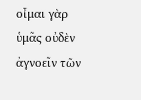οἶμαι γὰρ ὑμᾶς οὐδὲν ἀγνοεῖν τῶν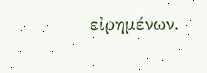εἰρημένων.